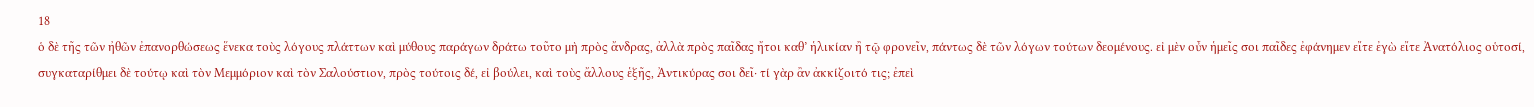18
ὁ δὲ τῆς τῶν ἠθῶν ἐπανορθώσεως ἕνεκα τοὺς λόγους πλάττων καὶ μύθους παράγων δράτω τοῦτο μὴ πρὸς ἄνδρας, ἀλλὰ πρὸς παῖδας ἤτοι καθ’ ἡλικίαν ἢ τῷ φρονεῖν, πάντως δὲ τῶν λόγων τούτων δεομένους. εἰ μὲν οὖν ἡμεῖς σοι παῖδες ἐφάνημεν εἴτε ἐγὼ εἴτε Ἀνατόλιος οὑτοσί, συγκαταρίθμει δὲ τούτῳ καὶ τὸν Μεμμόριον καὶ τὸν Σαλούστιον, πρὸς τούτοις δέ, εἰ βούλει, καὶ τοὺς ἄλλους ἑξῆς, Ἀντικύρας σοι δεῖ· τί γὰρ ἂν ἀκκίζοιτό τις; ἐπεὶ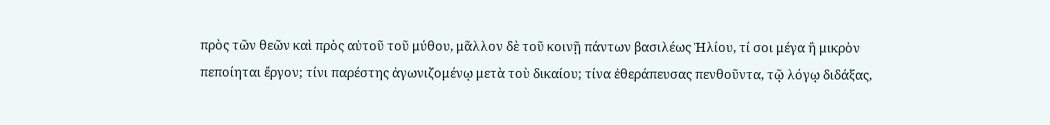πρὸς τῶν θεῶν καὶ πρὸς αὐτοῦ τοῦ μύθου, μᾶλλον δὲ τοῦ κοινῇ πάντων βασιλέως Ἡλίου, τί σοι μέγα ἢ μικρὸν πεποίηται ἔργον; τίνι παρέστης ἀγωνιζομένῳ μετὰ τοὺ δικαίου; τίνα ἐθεράπευσας πενθοῦντα, τῷ λόγῳ διδάξας,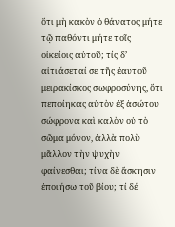ὅτι μὴ κακὸν ὁ θάνατος μήτε τῷ παθόντι μήτε τοῖς οἰκείοις αὐτοῦ; τίς δ’ αἰτιάσεταί σε τῆς ἑαυτοῦ μειρακίσκος σωφροσύνης, ὅτι πεποίηκας αὐτὸν ἐξ ἀσώτου σώφρονα καὶ καλὸν οὐ τὸ σῶμα μόνον, ἀλλὰ πολὺ μᾶλλον τὴν ψυχὴν φαίνεσθαι; τίνα δὲ ἄσκησιν ἐποιήσω τοῦ βίου; τί δέ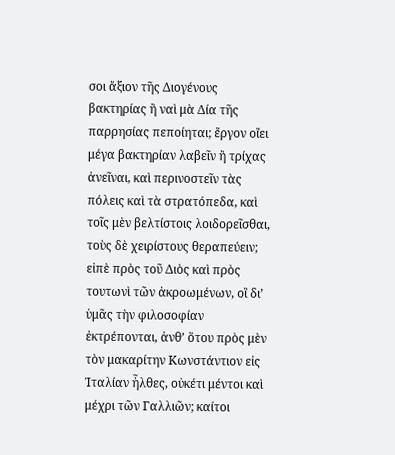σοι ἄξιον τῆς Διογένους βακτηρίας ἢ ναὶ μὰ Δία τῆς παρρησίας πεποίηται; ἔργον οἴει μέγα βακτηρίαν λαβεῖν ἢ τρίχας ἀνεῖναι, καὶ περινοστεῖν τὰς πόλεις καὶ τὰ στρατόπεδα, καὶ τοῖς μὲν βελτίστοις λοιδορεῖσθαι, τοὺς δὲ χειρίστους θεραπεύειν; εἰπὲ πρὸς τοῦ Διὸς καὶ πρὸς τουτωνὶ τῶν ἀκροωμένων, οἳ δι’ ὑμᾶς τὴν φιλοσοφίαν ἐκτρέπονται, ἀνθ’ ὅτου πρὸς μὲν τὸν μακαρίτην Κωνστάντιον εἰς Ἰταλίαν ἦλθες, οὐκέτι μέντοι καὶ μέχρι τῶν Γαλλιῶν; καίτοι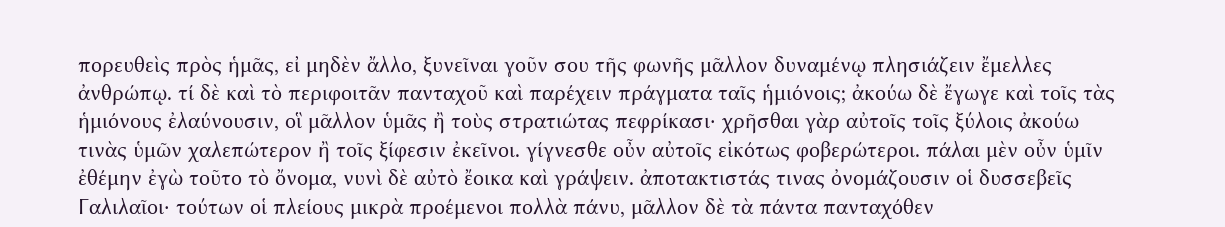πορευθεὶς πρὸς ἡμᾶς, εἰ μηδὲν ἄλλο, ξυνεῖναι γοῦν σου τῆς φωνῆς μᾶλλον δυναμένῳ πλησιάζειν ἔμελλες ἀνθρώπῳ. τί δὲ καὶ τὸ περιφοιτᾶν πανταχοῦ καὶ παρέχειν πράγματα ταῖς ἡμιόνοις; ἀκούω δὲ ἔγωγε καὶ τοῖς τὰς ἡμιόνους ἐλαύνουσιν, οἳ μᾶλλον ὑμᾶς ἢ τοὺς στρατιώτας πεφρίκασι· χρῆσθαι γὰρ αὐτοῖς τοῖς ξύλοις ἀκούω τινὰς ὑμῶν χαλεπώτερον ἢ τοῖς ξίφεσιν ἐκεῖνοι. γίγνεσθε οὖν αὐτοῖς εἰκότως φοβερώτεροι. πάλαι μὲν οὖν ὑμῖν ἐθέμην ἐγὼ τοῦτο τὸ ὄνομα, νυνὶ δὲ αὐτὸ ἔοικα καὶ γράψειν. ἀποτακτιστάς τινας ὀνομάζουσιν οἱ δυσσεβεῖς Γαλιλαῖοι· τούτων οἱ πλείους μικρὰ προέμενοι πολλὰ πάνυ, μᾶλλον δὲ τὰ πάντα πανταχόθεν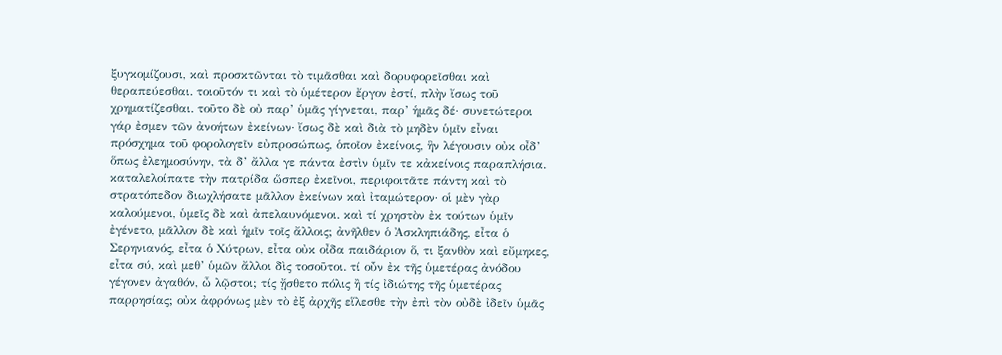ξυγκομίζουσι, καὶ προσκτῶνται τὸ τιμᾶσθαι καὶ δορυφορεῖσθαι καὶ θεραπεύεσθαι. τοιοῦτόν τι καὶ τὸ ὑμέτερον ἔργον ἐστί, πλὴν ἴσως τοῦ χρηματίζεσθαι. τοῦτο δὲ οὐ παρ’ ὑμᾶς γίγνεται, παρ’ ἡμᾶς δέ· συνετώτεροι γάρ ἐσμεν τῶν ἀνοήτων ἐκείνων· ἴσως δὲ καὶ διὰ τὸ μηδὲν ὑμῖν εἶναι πρόσχημα τοῦ φορολογεῖν εὐπροσώπως, ὁποῖον ἐκείνοις, ἣν λέγουσιν οὐκ οἶδ’ ὅπως ἐλεημοσύνην, τὰ δ’ ἄλλα γε πάντα ἐστὶν ὑμῖν τε κἀκείνοις παραπλήσια. καταλελοίπατε τὴν πατρίδα ὥσπερ ἐκεῖνοι, περιφοιτᾶτε πάντη καὶ τὸ στρατόπεδον διωχλήσατε μᾶλλον ἐκείνων καὶ ἰταμώτερον· οἱ μὲν γὰρ καλούμενοι, ὑμεῖς δὲ καὶ ἀπελαυνόμενοι. καὶ τί χρηστὸν ἐκ τούτων ὑμῖν ἐγένετο, μᾶλλον δὲ καὶ ἡμῖν τοῖς ἄλλοις; ἀνῆλθεν ὁ Ἀσκληπιάδης, εἶτα ὁ Σερηνιανός, εἶτα ὁ Χύτρων, εἶτα οὐκ οἶδα παιδάριον ὅ, τι ξανθὸν καὶ εὔμηκες, εἶτα σύ, καὶ μεθ’ ὑμῶν ἄλλοι δὶς τοσοῦτοι. τί οὖν ἐκ τῆς ὑμετέρας ἀνόδου γέγονεν ἀγαθόν, ὦ λῷστοι; τίς ᾔσθετο πόλις ἢ τίς ἰδιώτης τῆς ὑμετέρας παρρησίας; οὐκ ἀφρόνως μὲν τὸ ἐξ ἀρχῆς εἵλεσθε τὴν ἐπὶ τὸν οὐδὲ ἰδεῖν ὑμᾶς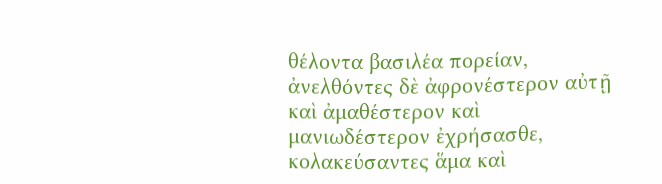θέλοντα βασιλέα πορείαν, ἀνελθόντες δὲ ἀφρονέστερον αὐτῇ καὶ ἀμαθέστερον καὶ μανιωδέστερον ἐχρήσασθε, κολακεύσαντες ἅμα καὶ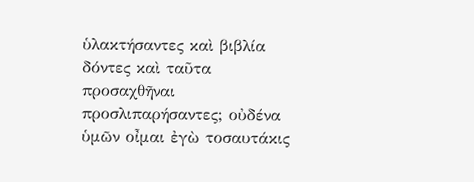ὑλακτήσαντες καὶ βιβλία δόντες καὶ ταῦτα προσαχθῆναι προσλιπαρήσαντες; οὐδένα ὑμῶν οἶμαι ἐγὼ τοσαυτάκις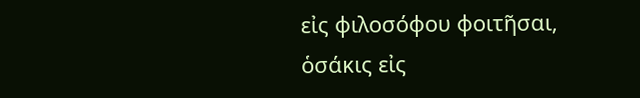εἰς φιλοσόφου φοιτῆσαι, ὁσάκις εἰς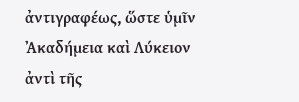ἀντιγραφέως, ὥστε ὑμῖν Ἀκαδήμεια καὶ Λύκειον ἀντὶ τῆς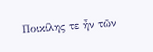Ποικίλης τε ἦν τῶν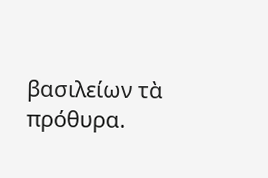βασιλείων τὰ πρόθυρα.